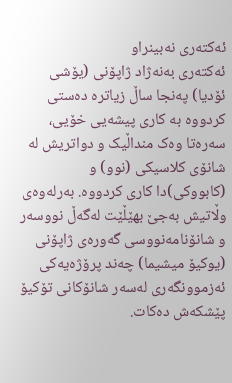ئەکتەری نەبینراو
ئەکتەری بەنەژاد ژاپۆنی (یۆشی ئۆدیا) پەنجا ساڵ زیاترە دەستی کردووە بە کاری پیشەیی خۆیی، سەرەتا وەک منداڵیک و دواتریش لە شانۆی کلاسیکی (نوو) و (کابووکی)دا کاری کردووە. بەرلەوەی وڵاتیش بەجێ بهێڵێت لەگەڵ نووسەر و شانۆنامەنووسی گەورەی ژاپۆنی (یوکیۆ میشیما) چەند پرۆژەیەکی ئەزموونگەری لەسەر شانۆکانی تۆکیۆ پێشکەش دەکات.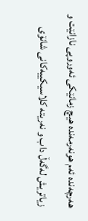هەرچەندە ئەم هونەرمەندە هیچ زمانێکی ئەوروپی نازانێت و زیاتریش لەگەڵ داب و نەریتە کلاسیکییەکانی شانۆی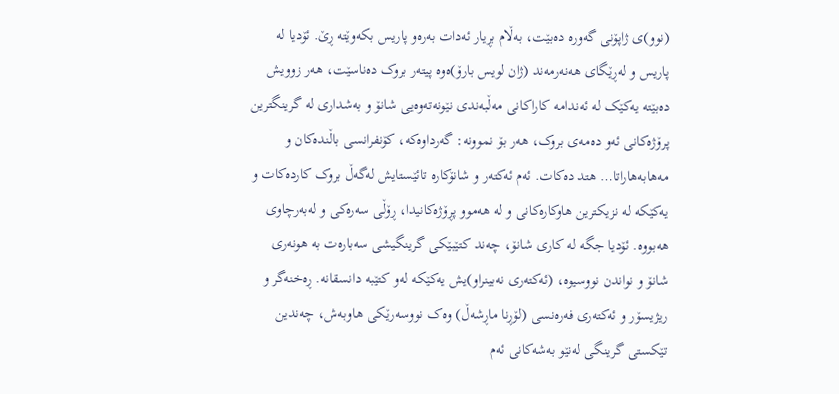(نوو)ی ژاپۆنی گەورە دەبێت، بەڵام بڕیار ئەدات بەرەو پاریس بکەوێتە ڕێ. ئۆدیا لە پاریس و لەڕێگای هەنەرمەند (ژان لویس بارۆ)ەوە پیتەر بروک دەناسێت، هەر زوویش دەبێتە یەکێک لە ئەندامە کاراکانی مەڵبەندی نێونەتەوەیی شانۆ و بەشداری لە گرینگترین پرۆژەکانی ئەو دەمەی بروک، هەر بۆ نموونە: گەرداوەکە، کۆنفرانسی باڵندەکان و مەهابەهاراتا… هتد دەکات. ئەم ئەکتەر و شانۆکارە تائێستایش لەگەڵ بروک کاردەکات و یەکێکە لە نزیکترین هاوکارەکانی و لە هەموو پڕۆژەکانیدا، ڕۆڵی سەرەکی و لەبەرچاوی هەبووە. ئۆدیا جگە لە کاری شانۆ، چەند کتێبێکی گرینگیشی سەبارەت بە هونەری شانۆ و نواندن نووسیوە، (ئەکتەری نەبینراو)یش یەکێکە لەو کتێبە دانسقانە. ڕەخنەگر و ریژیسۆر و ئەکتەری فەرەنسی (لۆڕنا ماڕشەڵ) وەک نووسەرێکی هاوبەش، چەندین تێکستی گرینگی لەنێو بەشەکانی ئەم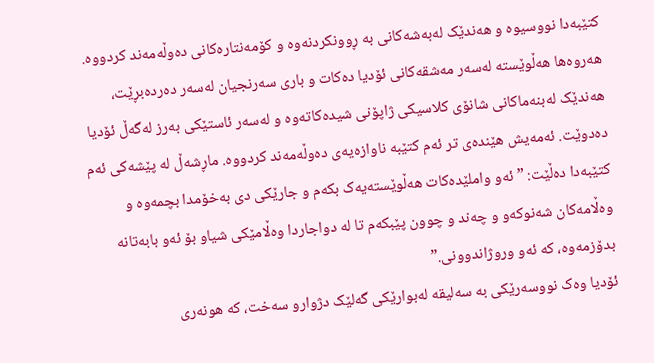کتێبەدا نووسیوە و هەندێک لەبەشەکانی بە ڕوونکردنەوە و کۆمەنتارەکانی دەوڵەمەند کردووە. هەروەها هەڵوێستە لەسەر مەشقەکانی ئۆدیا دەکات و باری سەرنجیان لەسەر دەردەبڕێت، هەندێک لەبنەماکانی شانۆی کلاسیکی ژاپۆنی شیدەکاتەوە و لەسەر ئاستێکی بەرز لەگەڵ ئۆدیا دەدوێت. ئەمەیش هێندەی تر ئەم کتێبە ناوازەیەی دەوڵەمەند کردووە. ماڕشەڵ لە پێشەکی ئەم کتێبەدا دەڵێت: ” ئەو واملێدەکات هەڵوێستەیەک بکەم و جارێکی دی بەخۆمدا بچمەوە و وەڵامەکان شەنوکەو و چەند و چوون پێبکەم تا لە دواجاردا وەڵامێکی شیاو بۆ ئەو بابەتانە بدۆزمەوە، کە ئەو وروژاندوونی.”
ئۆدیا وەک نووسەرێکی بە سەلیقە لەبوارێکی گەلێک دژوارو سەخت، کە هونەری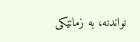نواندنە، بە زمانێکی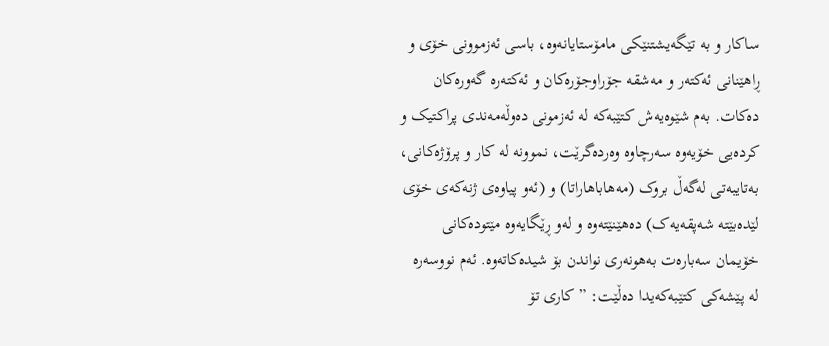ساکار و بە تێگەیشتنێکی مامۆستایانەوە، باسی ئەزموونی خۆی و ڕاهێنانی ئەکتەر و مەشقە جۆراوجۆرەکان و ئەکتەرە گەورەکان دەکات. بەم شێوەیەش کتێبەکە لە ئەزمونی دەوڵەمەندی پراکتیک و کردەیی خۆیەوە سەرچاوە وەردەگرێت، نموونە لە کار و پرۆژەکانی، بەتایبەتی لەگەڵ بروک (مەهاباهاراتا) و (ئەو پیاوەی ژنەکەی خۆی لێدەبێتە شەپقەیەک) دەهێنێتەوە و لەو ڕێگایەوە مێتودەکانی خۆیمان سەبارەت بەهونەری نواندن بۆ شیدەکاتەوە. ئەم نووسەرە لە پێشەکی کتێبەکەیدا دەڵێت: ” کاری تۆ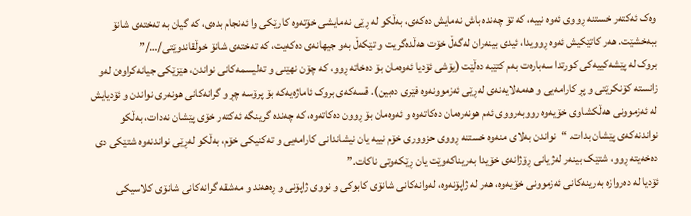وەک ئەکتەر خستنە ڕووی ئەوە نییە، کە تۆ چەندە باش نەمایش دەکەی، بەڵکو لە ڕێی نەمایشی خۆتەوە کارێکی وا ئەنجام بدەی، کە گیان بە تەختەی شانۆ ببەخشێت. هەر کاتێکیش ئەوە ڕوویدا، ئیدی بینەران لەگەڵ خۆت هەڵدەگریت و تێکەڵ بەو جیهانەی دەکەیت، کە تەختەی شانۆ خوڵقاندوێتی/…/”
بروک لە پێشەکییەکی کورتدا سەبارەت بەم کتێبە دەڵێت (یۆشی ئۆدیا ئەوەمان بۆ دەخاتە ڕوو، کە چۆن نهێنی و تەلیسمەکانی نواندن، هێزێکی جیانەکراوەن لەو زانستە کۆنکرێتی و پڕ کارامەیی و هەمەلایەنەی لەڕێی ئەزموونەوە فێری دەبین). قسەکەی بروک ئاماژەیەکە بۆ پرۆسە چڕ و گرانەکانی هونەری نواندن و ئۆدیایش لە ئەزموونی هەڵکشاوی خۆیەوە رووبەرووی ئەم هونەرەمان دەکاتەوە و ئەوەمان بۆ ڕوون دەکاتەوە، کە چەندە گرینگە ئەکتەر خۆی پێشان نەدات، بەڵکو نواندنەکەی پێشان بدات. “نواندن بەلای منەوە خستنە ڕووی حزووری خۆم نییە یان نیشاندانی کارامەیی و تەکنیکی خۆم، بەڵکو لەڕێی نواندنەوە شتێکی دی دەخەیتە ڕوو، شتێک بینەر لەژیانی ڕۆژانەی خۆیدا بەریناکەوێت یان ڕێکەوتی ناکات.”
ئۆدیا لە دەروازە بەرینەکانی ئەزموونی خۆیەوە، هەر لە ژاپۆنەوە، لەوانەکانی شانۆی کابوکی و نووی ژاپۆنی و ڕەهەند و مەشقە گرانەکانی شانۆی کلاسیکی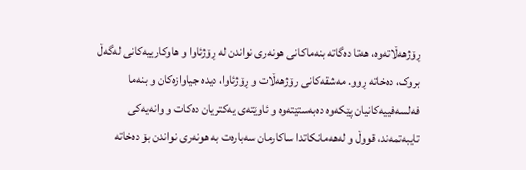ڕۆژهەڵاتەوە، هەتا دەگاتە بنەماکانی هونەری نواندن لە ڕۆژئاوا و هاوکارییەکانی لەگەڵ بروک، دەخاتە ڕوو. مەشقەکانی رۆژهەڵات و ڕۆژئاوا، دیدە جیاوازەکان و بنەما فەلسەفییەکانیان پێکەوە دەبەستێتەوە و ئاوێتەی یەکتریان دەکات و وانەیەکی تایبەتمەند، قووڵ و لەهەمانکاتدا ساکارمان سەبارەت بە هونەری نواندن بۆ دەخاتە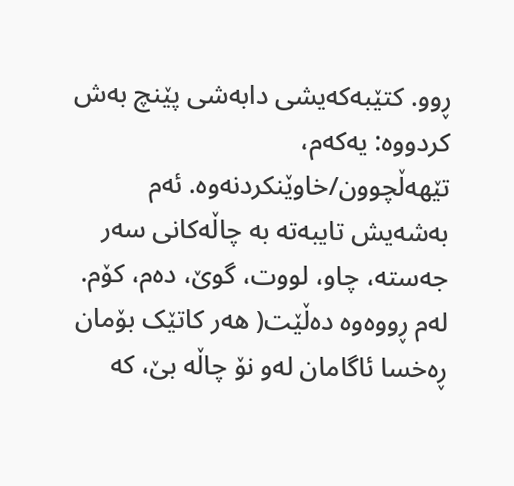ڕوو. کتێبەکەیشی دابەشی پێنچ بەش کردووە: یەکەم، تێهەڵچوون/خاوێنکردنەوە. ئەم بەشەیش تایبەتە بە چاڵەکانی سەر جەستە، چاو، لووت، گوێ، دەم، کۆم. لەم ڕووەوە دەڵێت( هەر کاتێک بۆمان ڕەخسا ئاگامان لەو نۆ چاڵە بێ، کە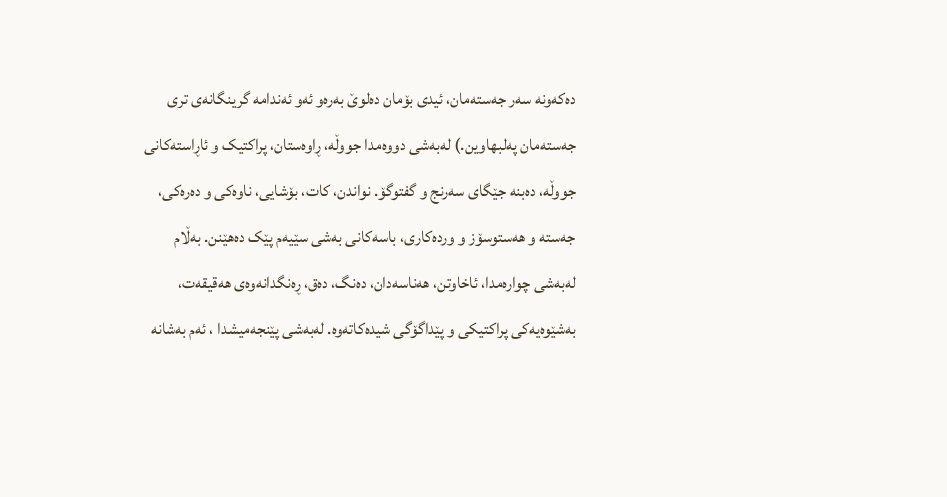دەکەونە سەر جەستەمان، ئیدی بۆمان دەلوێ بەرەو ئەو ئەندامە گرینگانەی تری جەستەمان پەلبهاوین.) لەبەشی دووەمدا جووڵە، ڕاوەستان، پراکتیک و ئاڕاستەکانی جووڵە، دەبنە جێگای سەرنج و گفتوگۆ. نواندن، کات، بۆشایی، ناوەکی و دەرەکی، جەستە و هەستوسۆز و وردەکاری، باسەکانی بەشی سێیەم پێک دەهێنن. بەڵام لەبەشی چوارەمدا، ئاخاوتن، هەناسەدان، دەنگ، دەق، ڕەنگدانەوەی هەقیقەت، بەشێوەیەکی پراکتیکی و پێداگۆگی شیدەکاتەوە. لەبەشی پێنجەمیشدا ، ئەم بەشانە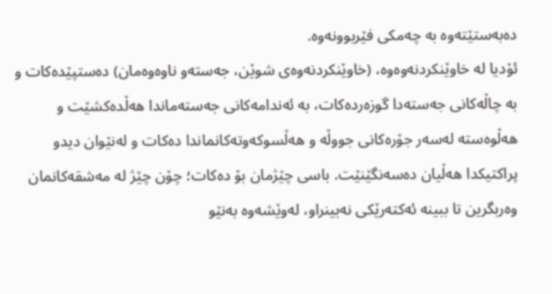دەبەستێتەوە بە چەمکی فێربوونەوە.
ئۆدیا لە خاوێنکردنەوەوە، (خاوێنکردنەوەی شوێن، جەستەو ناوەوەمان) دەستپێدەکات و بە چاڵەکانی جەستەدا گوزەردەکات، بە ئەندامەکانی جەستەماندا هەڵدەکشێت و هەڵوەستە لەسەر جۆرەکانی جووڵە و هەڵسوکەوتەکانماندا دەکات و لەنێوان دیدو پراکتیکدا هەڵیان دەسەنگێنێت. باسی چێژمان بۆ دەکات؛ چۆن چێژ لە مەشقەکانمان وەربگرین تا ببینە ئەکتەرێکی نەبینراو، لەوێشەوە بەنێو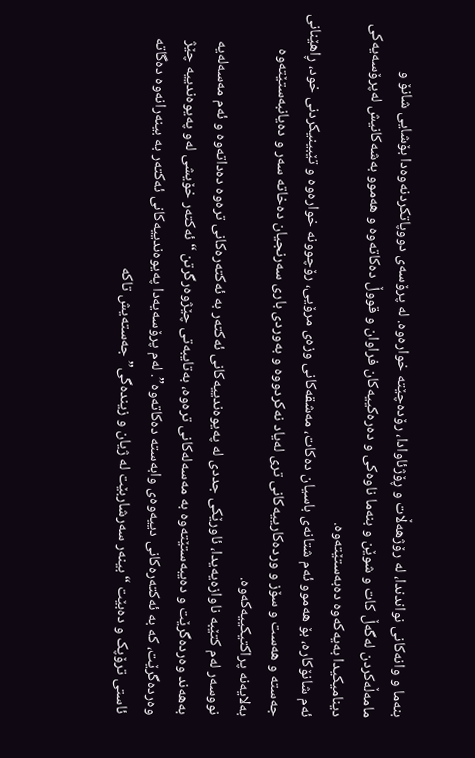بنەما و وانەکانی نواندندا، لە رۆژهەڵات و ڕۆژئاوادا، رۆدەچێتە خوارەوە. لە پرۆسەی دووپاتکردنەوەدا بۆشایی شانۆ و مامەڵەکردن لەگەڵ کات و شوێن و بنەما ناوەکی و دەرەکییەکان فراوان و قووڵ دەکاتەوە و هەموو بەشەکانیش لەپرۆسەیەکی دینامیکیدا بەیەکەوە دەبەستێتەوە.
ئەم شانۆکارە، بۆ هەموو ئەم شتانەی باسیان دەکات، مەشقەکانی وزەی مرۆیی، رۆچوونە خوارەوە و تێبینیکردنی خود، ڕاهێنانی جەستە و هەست و سۆز و وردەکارییەکانی تری لەیاد نەکردووە و بەوردی باری سەرنجیان دەخاتە سەر و دەیانبەستێتەوە بەلایەنە پراکتیکییەکەوە.
نووسەر لەم کتێبە ناوازەیەیدا، ئاورێکی جددی لە پەیوەندییەکانی ئەکتەر بە ئەکتەرەکانی ترەوە دەداتەوە و ئەم مەسەلەیە بەهەند وەردەگرێت و دەیبەستێتەوە بە مەسەلەکانی ترەوە، بەتایبەتی چێژوەرگرتن “ئەکتەر خۆیشی لەو پەیوەندییە چێژ وەردەگرێت، کە بە ئەکتەرەکانی دییەوەی وابەستە دەکاتەوە”. لەم پرۆسەیەدا پەیوەندییەکانی ئەکتەر بە بینەرانەوە دەگاتە ئاستی ترۆپک و دەبێت “بینەر سەرشاربێت لە ژیان و زیندەگی” جەستەیش تاکە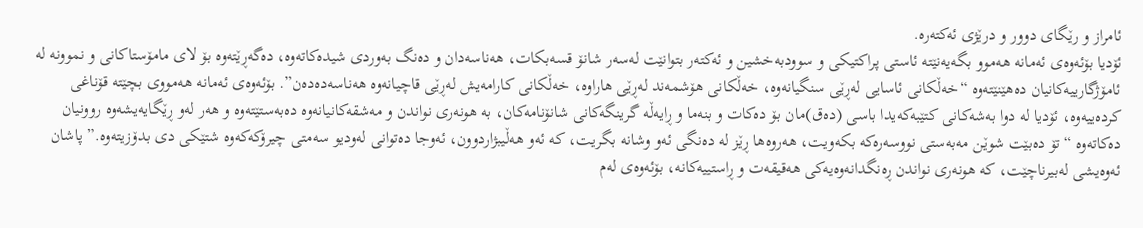ئامراز و رێگای دوور و درێژی ئەکتەرە.
ئۆدیا بۆئەوەی ئەمانە هەموو بگەیەنێتە ئاستی پراکتیکی و سوودبەخشین و ئەکتەر بتوانێت لەسەر شانۆ قسەبکات، هەناسەدان و دەنگ بەوردی شیدەکاتەوە، دەگەڕێتەوە بۆ لای مامۆستاکانی و نموونە لە ئامۆژگارییەکانیان دەهێنێتەوە “خەڵکانی ئاسایی لەڕێی سنگیانەوە، خەڵکانی هۆشمەند لەڕێی هاراوە، خەڵکانی کارامەیش لەڕێی قاچیانەوە هەناسەدەدەن”. بۆئەوەی ئەمانە هەمووی بچێتە قۆناغی کردەییەوە، ئۆدیا لە دوا بەشەکانی کتێبەکەیدا باسی (دەق)مان بۆ دەکات و بنەما و ڕایەڵە گرینگەکانی شانۆنامەکان، بە هونەری نواندن و مەشقەکانیانەوە دەبەستێتەوە و هەر لەو ڕێگایەیشەوە روونیان دەکاتەوە “تۆ دەبێت شوێن مەبەستی نووسەرەکە بکەویت، هەروەها ڕێز لە دەنگی ئەو وشانە بگریت، کە ئەو هەڵیبژاردوون، ئەوجا دەتوانی لەودیو سەمتی چیرۆکەکەوە شتێکی دی بدۆزیتەوە.” پاشان ئەوەیشی لەبیرناچێت، کە هونەری نواندن ڕەنگدانەوەیەکی هەقیقەت و ڕاستییەکانە، بۆئەوەی لەم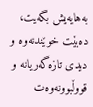بەهایەیش بگەیت، دەبێت خوێندنەوە و دیدی تازەگەریانە و قووڵبوونەوەت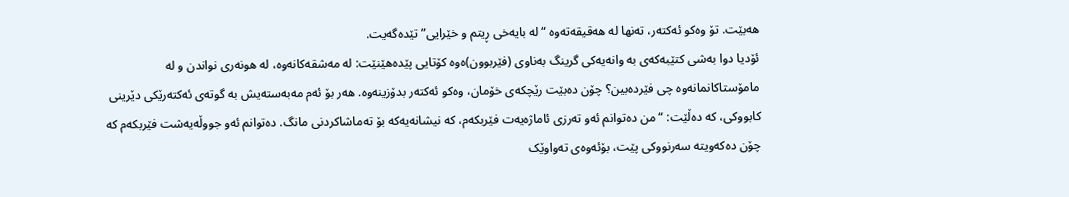هەبێت. تۆ وەکو ئەکتەر، تەنها لە هەقیقەتەوە “لە بایەخی ڕیتم و خێرایی” تێدەگەیت.
ئۆدیا دوا بەشی کتێبەکەی بە وانەیەکی گرینگ بەناوی (فێربوون)ەوە کۆتایی پێدەهێنێت: لە مەشقەکانەوە، لە هونەری نواندن و لە مامۆستاکانمانەوە چی فێردەبین؟ چۆن دەبێت رێچکەی خۆمان، وەکو ئەکتەر بدۆزینەوە. هەر بۆ ئەم مەبەستەیش بە گوتەی ئەکتەرێکی دێرینی کابووکی، کە دەڵێت: “من دەتوانم ئەو تەرزی ئاماژەیەت فێربکەم، کە نیشانەیەکە بۆ تەماشاکردنی مانگ. دەتوانم ئەو جووڵەیەشت فێربکەم کە چۆن دەکەویتە سەرنووکی پێت، بۆئەوەی تەواوێک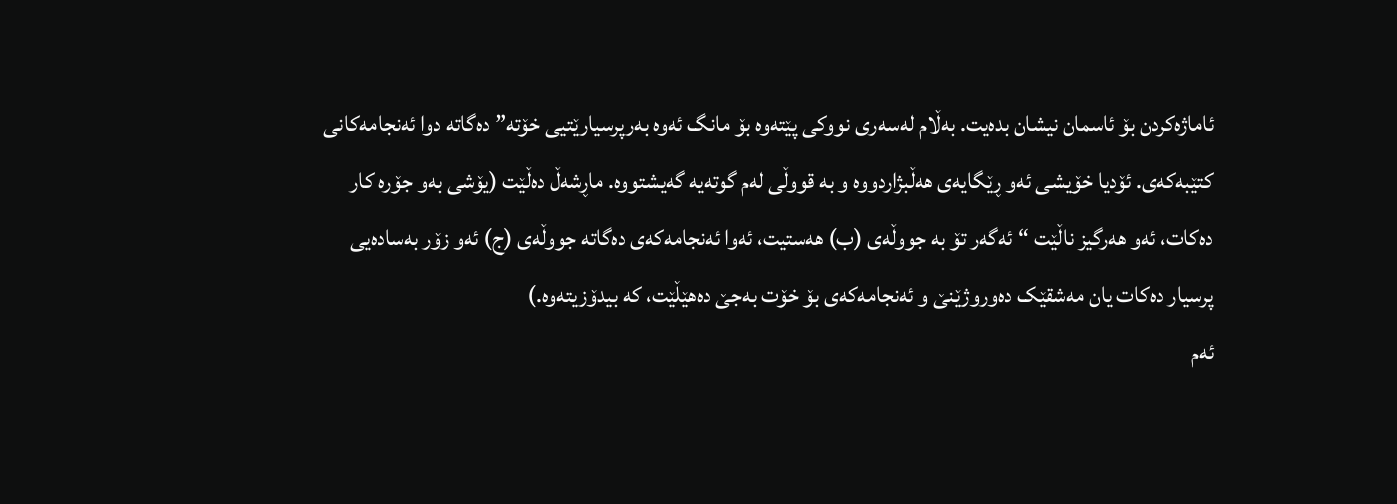ئاماژەکردن بۆ ئاسمان نیشان بدەیت. بەڵام لەسەری نووکی پێتەوە بۆ مانگ ئەوە بەرپرسیارێتیی خۆتە” دەگاتە دوا ئەنجامەکانی کتێبەکەی. ئۆدیا خۆیشی ئەو ڕێگایەی هەڵبژاردووە و بە قووڵی لەم گوتەیە گەیشتووە. ماڕشەڵ دەڵێت (یۆشی بەو جۆرە کار دەکات، ئەو هەرگیز ناڵێت “ئەگەر تۆ بە جووڵەی (ب) هەستیت، ئەوا ئەنجامەکەی دەگاتە جووڵەی (ج) ئەو زۆر بەسادەیی پرسیار دەکات یان مەشقێک دەوروژێنێ و ئەنجامەکەی بۆ خۆت بەجێ دەهێڵێت، کە بیدۆزیتەوە.)
ئەم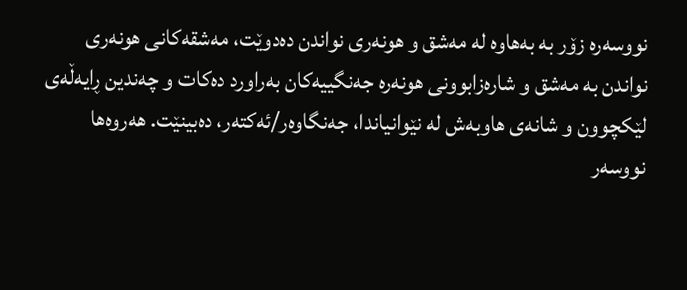نووسەرە زۆر بە بەهاوە لە مەشق و هونەری نواندن دەدوێت، مەشقەکانی هونەری نواندن بە مەشق و شارەزابوونی هونەرە جەنگییەکان بەراورد دەکات و چەندین ڕایەڵەی لێکچوون و شانەی هاوبەش لە نێوانیاندا، جەنگاوەر/ئەکتەر، دەبینێت. هەروەها نووسەر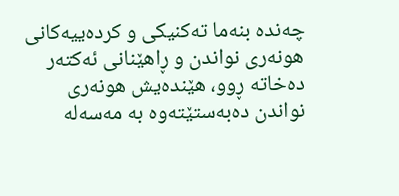چەندە بنەما تەکنیکی و کردەییەکانی هونەری نواندن و ڕاهێنانی ئەکتەر دەخاتە ڕوو، هێندەیش هونەری نواندن دەبەستێتەوە بە مەسەلە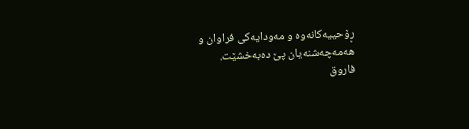ڕۆحییەکانەوە و مەودایەکی فراوان و هەمەچەشنەیان پێ دەبەخشێت.
فاروق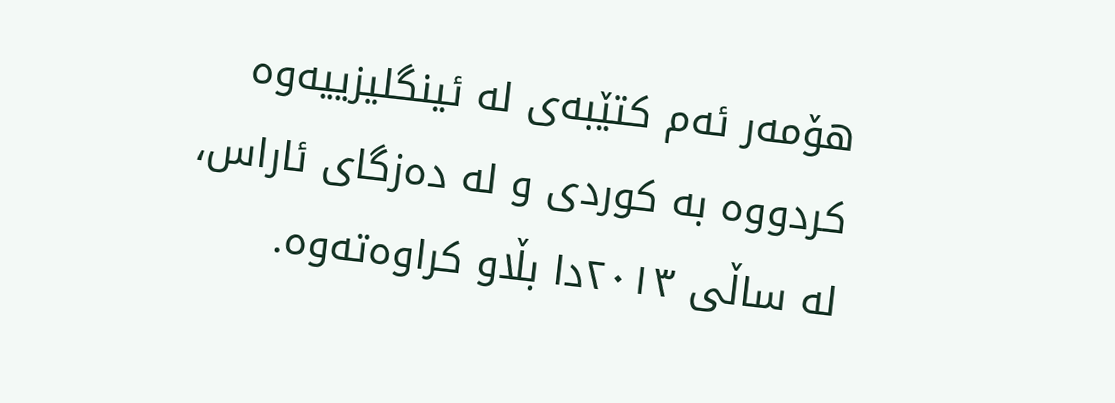هۆمەر ئەم کتێبەی لە ئینگلیزییەوە کردووە بە کوردی و لە دەزگای ئاراس، لە ساڵی ٢٠١٣دا بڵاو کراوەتەوە.